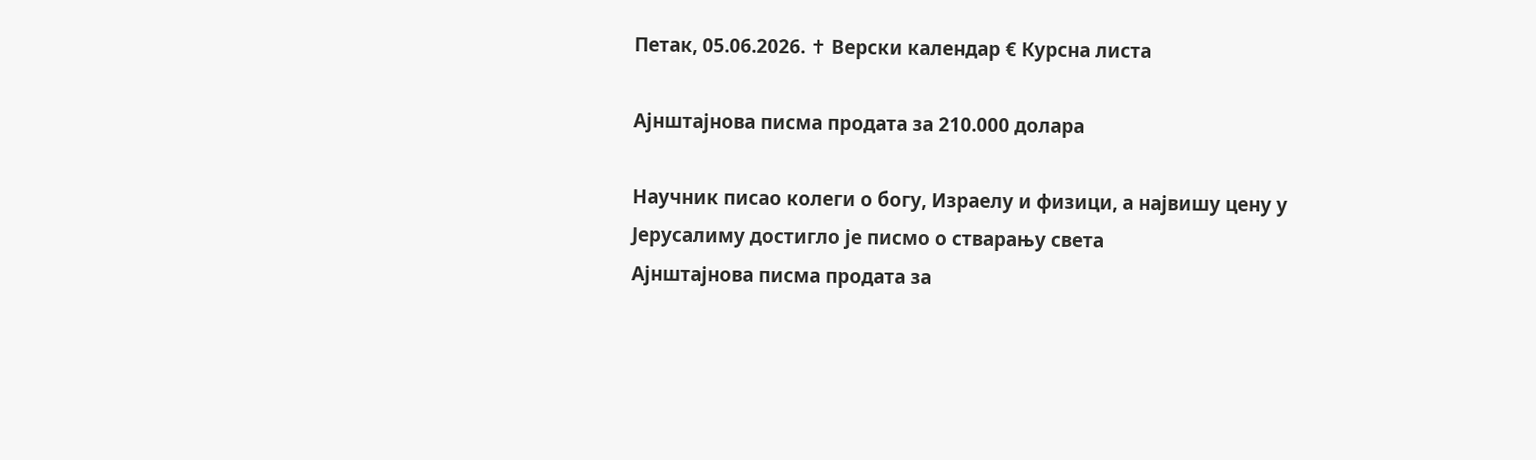Петак, 05.06.2026. ✝ Верски календар € Курсна листа

Ајнштајнова писма продата за 210.000 долара

Научник писао колеги о богу, Израелу и физици, а највишу цену у Јерусалиму достигло је писмо о стварању света
Ајнштајнова писма продата за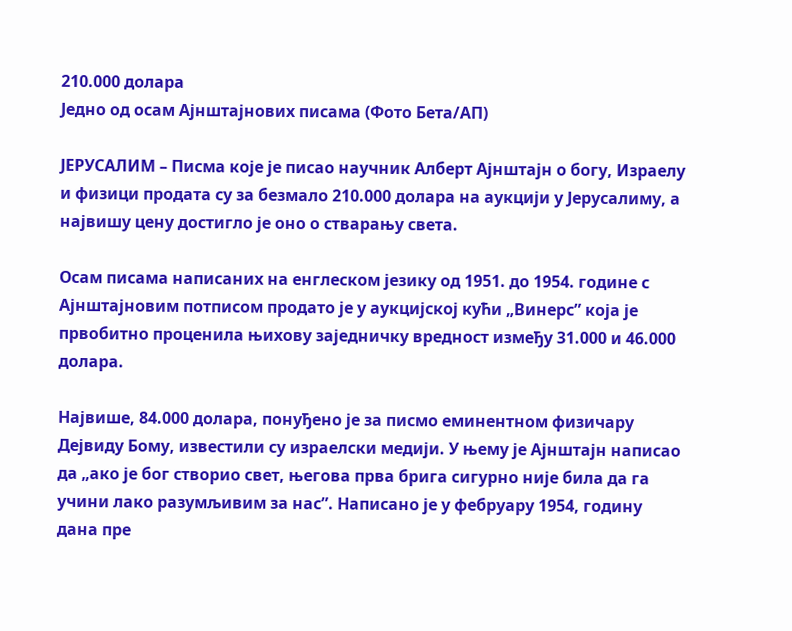210.000 долара
Једно од осам Ајнштајнових писама (Фото Бета/АП)

ЈЕРУСАЛИМ – Писма које је писао научник Алберт Ајнштајн о богу, Израелу и физици продата су за безмало 210.000 долара на аукцији у Јерусалиму, а највишу цену достигло је оно о стварању света.

Осам писама написаних на енглеском језику од 1951. до 1954. године с Ајнштајновим потписом продато је у аукцијској кући „Винерс” која је првобитно проценила њихову заједничку вредност између 31.000 и 46.000 долара.

Највише, 84.000 долара, понуђено је за писмо еминентном физичару Дејвиду Бому, известили су израелски медији. У њему је Ајнштајн написао да „ако је бог створио свет, његова прва брига сигурно није била да га учини лако разумљивим за нас”. Написано је у фебруару 1954, годину дана пре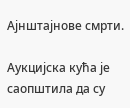Ајнштајнове смрти.

Аукцијска кућа је саопштила да су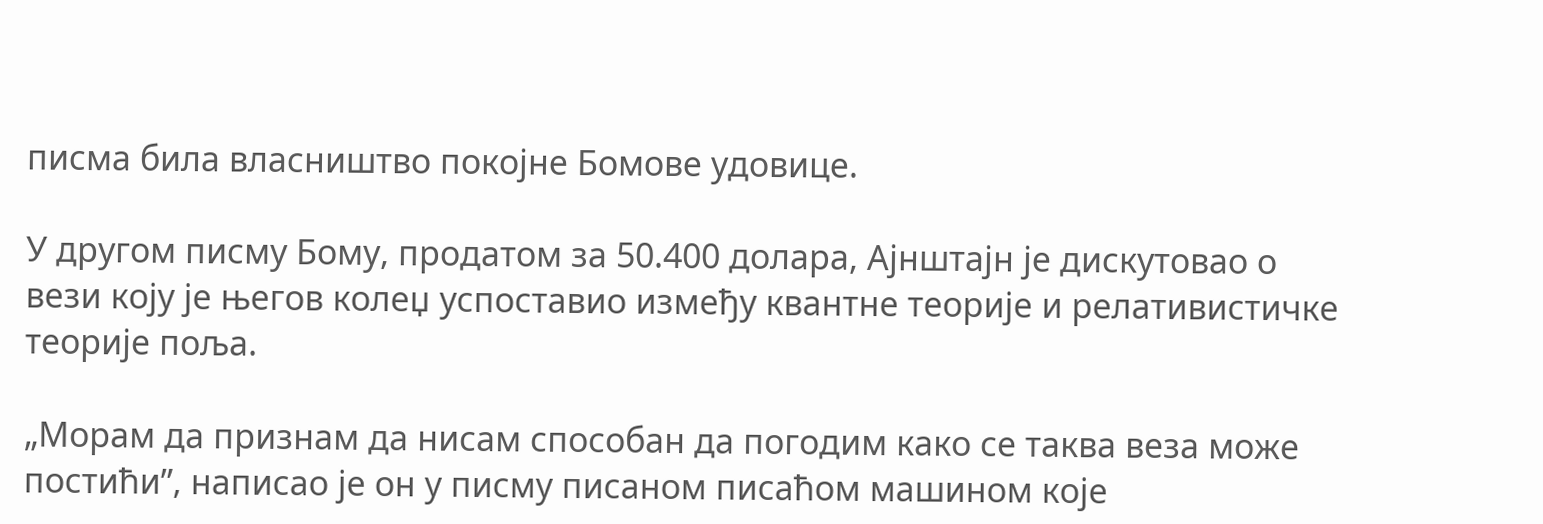писма била власништво покојне Бомове удовице.

У другом писму Бому, продатом за 50.400 долара, Ајнштајн је дискутовао о вези коју је његов колеџ успоставио између квантне теорије и релативистичке теорије поља.

„Морам да признам да нисам способан да погодим како се таква веза може постићи”, написао је он у писму писаном писаћом машином које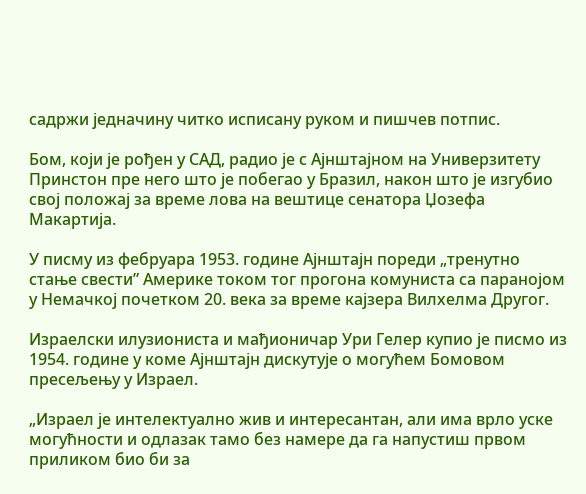садржи једначину читко исписану руком и пишчев потпис.

Бом, који је рођен у САД, радио је с Ајнштајном на Универзитету Принстон пре него што је побегао у Бразил, након што је изгубио свој положај за време лова на вештице сенатора Џозефа Макартија.

У писму из фебруара 1953. године Ајнштајн пореди „тренутно стање свести” Америке током тог прогона комуниста са паранојом у Немачкој почетком 20. века за време кајзера Вилхелма Другог.

Израелски илузиониста и мађионичар Ури Гелер купио је писмо из 1954. године у коме Ајнштајн дискутује о могућем Бомовом пресељењу у Израел.

„Израел је интелектуално жив и интересантан, али има врло уске могућности и одлазак тамо без намере да га напустиш првом приликом био би за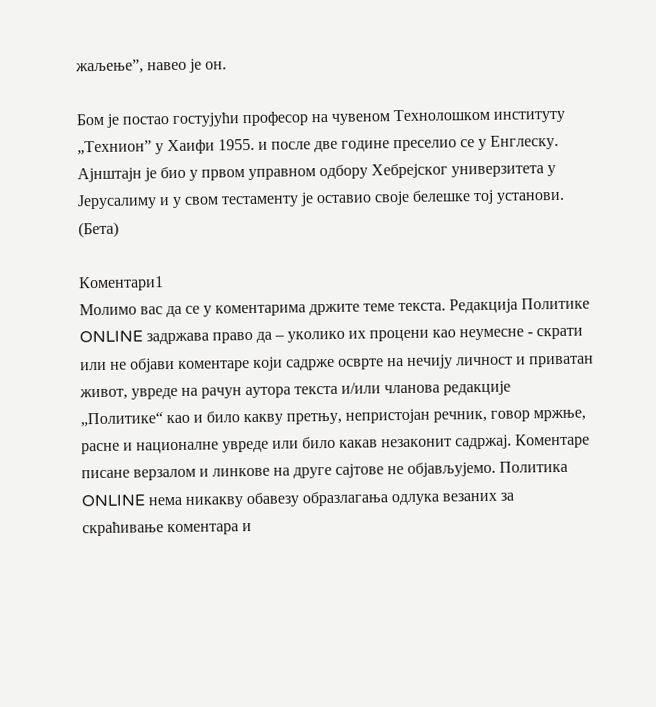жаљење”, навео је он.

Бом је постао гостујући професор на чувеном Технолошком институту „Технион” у Хаифи 1955. и после две године преселио се у Енглеску. Ајнштајн је био у првом управном одбору Хебрејског универзитета у Јерусалиму и у свом тестаменту је оставио своје белешке тој установи. (Бета)

Коментари1
Молимо вас да се у коментарима држите теме текста. Редакција Политике ONLINE задржава право да – уколико их процени као неумесне - скрати или не објави коментаре који садрже осврте на нечију личност и приватан живот, увреде на рачун аутора текста и/или чланова редакције „Политике“ као и било какву претњу, непристојан речник, говор мржње, расне и националне увреде или било какав незаконит садржај. Коментаре писане верзалом и линкове на друге сајтове не објављујемо. Политика ONLINE нема никакву обавезу образлагања одлука везаних за скраћивање коментара и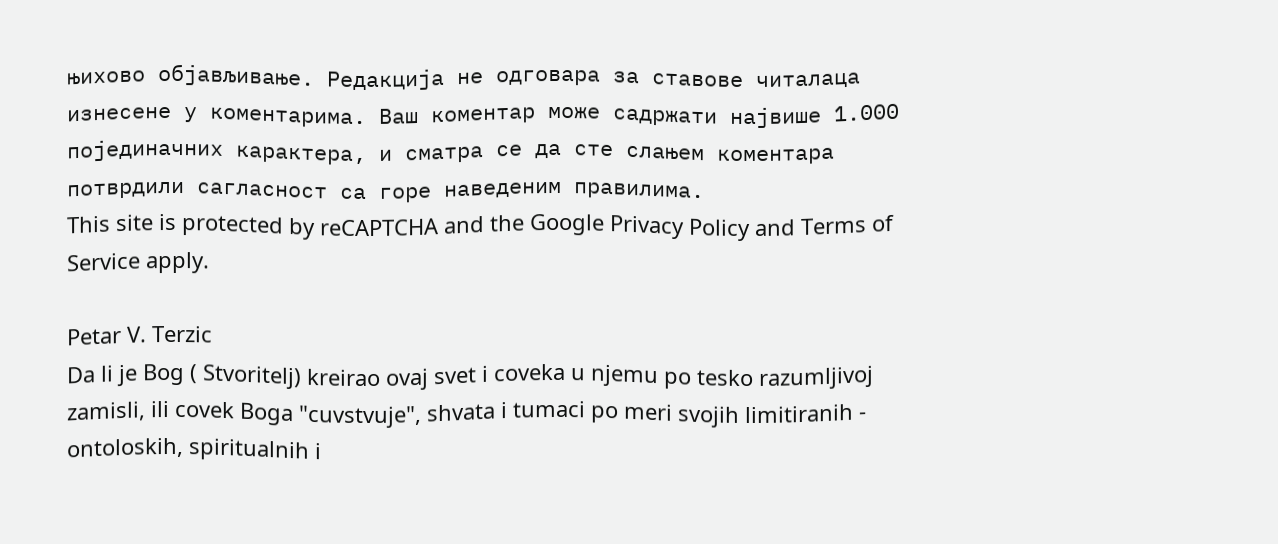њихово објављивање. Редакција не одговара за ставове читалаца изнесене у коментарима. Ваш коментар може садржати највише 1.000 појединачних карактера, и сматра се да сте слањем коментара потврдили сагласност са горе наведеним правилима.
This site is protected by reCAPTCHA and the Google Privacy Policy and Terms of Service apply.

Petar V. Terzic
Da li je Bog ( Stvoritelj) kreirao ovaj svet i coveka u njemu po tesko razumljivoj zamisli, ili covek Boga "cuvstvuje", shvata i tumaci po meri svojih limitiranih - ontoloskih, spiritualnih i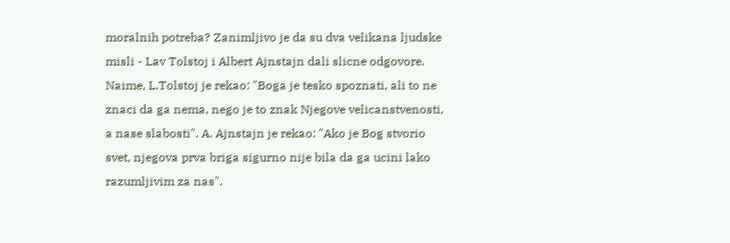moralnih potreba? Zanimljivo je da su dva velikana ljudske misli - Lav Tolstoj i Albert Ajnstajn dali slicne odgovore. Naime, L.Tolstoj je rekao: "Boga je tesko spoznati, ali to ne znaci da ga nema, nego je to znak Njegove velicanstvenosti, a nase slabosti". A. Ajnstajn je rekao: "Ako je Bog stvorio svet, njegova prva briga sigurno nije bila da ga ucini lako razumljivim za nas".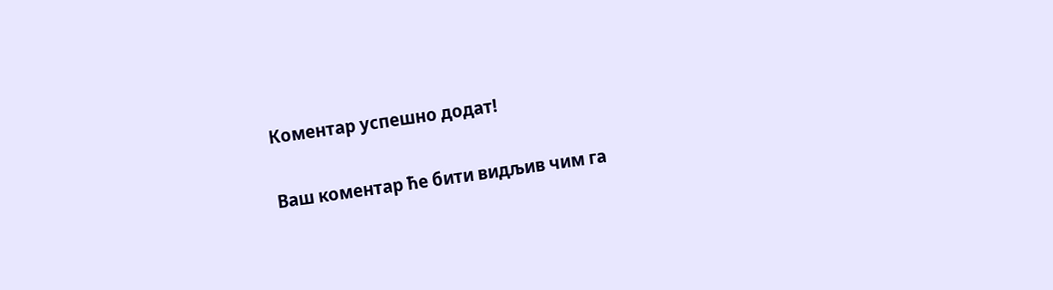Комeнтар успeшно додат!

Ваш комeнтар ћe бити видљив чим га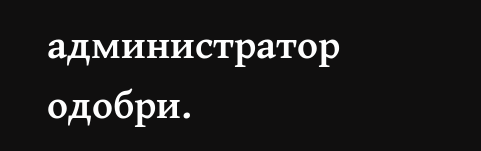администратор одобри.